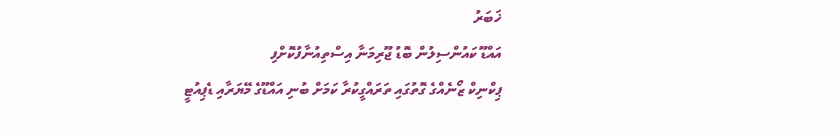ޚަބަރު
އައްޑޫ ކައުންސިލުން ބޮޑު ޖޫރިމަނާ އިސްތިއުނާފުކޮށްފި
ޕިކްނިކް ޒޯނެއްގެ ގޮތުގައި ތަރައްގީކުރާ ކަމަށް ބުނި އައްޑޫގެ މޭޔަރާއި ޑެޕިއުޓީ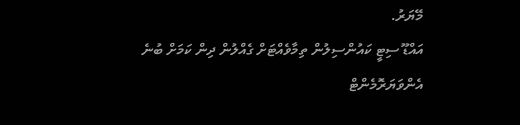މޭޔަރު.
އައްޑޫ ސިޓީ ކައުންސިލުން ތިމާވެއްޓަށް ގެއްލުން ދިން ކަމަށް ބުނެ އެންވަޔަރޮމެންޓް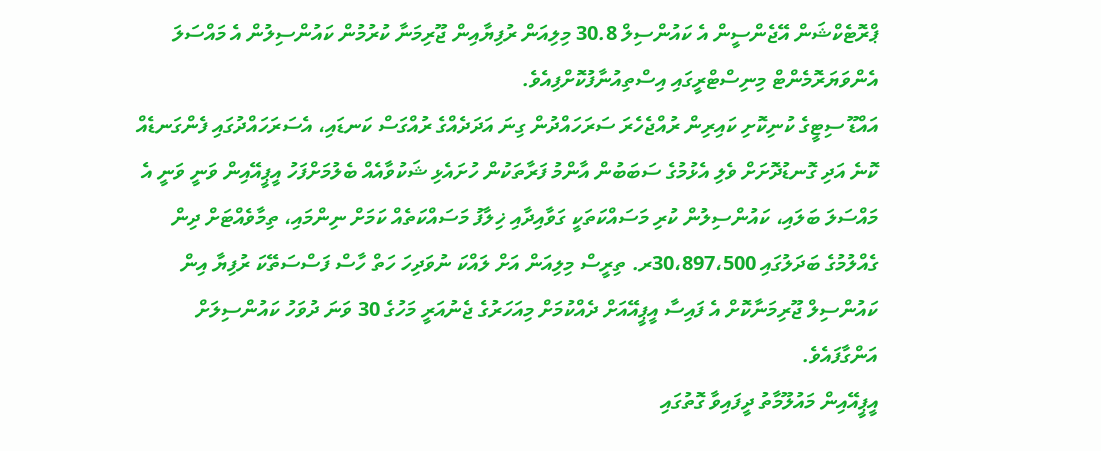ޕްރޮޓެކްޝަން އޭޖެންސީން އެ ކައުންސިލް 30.8 މިލިއަން ރުފިޔާއިން ޖޫރިމަނާ ކުރުމުން ކައުންސިލުން އެ މައްސަލަ އެންވަޔަރޮމެންޓް މިނިސްޓްރީގައި އިސްތިއުނާފުކޮށްފިއެވެ.
އައްޑޫ ސިޓީގެ ކުނިކޮށި ކައިރިން ރުއްޖެހެރަ ސަރަހައްދުން ގިނަ އަދަދެއްގެ ރުއްގަސް ކަނޑައި، އެސަރަހައްދުގައި ފެންގަނޑެއް ކޮނެ އަދި ގޮނޑުދޮށަށް ވެލި އެޅުމުގެ ސަބަބުން އާންމު ފަރާތަކުން ހުށައެޅި ޝަކުވާއެއް ބެލުމަށްފަހު އީޕީއޭއިން ވަނީ ވަނީ އެ މައްސަލަ ބަލައި، ކައުންސިލުން ކުރި މަސައްކަތަކީ ގަވާއިދާއި ޚިލާފު މަސައްކަތެއް ކަމަށް ނިންމައި، ތިމާވެއްޓަށް ދިން ގެއްލުމުގެ ބަދަލުގައި 30،897،500ރ. ތިރީސް މިލިއަން އަށް ލައްކަ ނުވަދިހަ ހަތް ހާސް ފަސްސަތޭކަ ރުފިޔާ އިން ކައުންސިލް ޖޫރިމަނާކޮށް އެ ފައިސާ އީޕީއޭއަށް ދެއްކުމަށް މިއަހަރުގެ ޖެނުއަރީ މަހުގެ 30 ވަނަ ދުވަހު ކައުންސިލަށް އަންގާފައެވެ.
އީޕީއޭއިން މައުލޫމާތު ދީފައިވާ ގޮތުގައި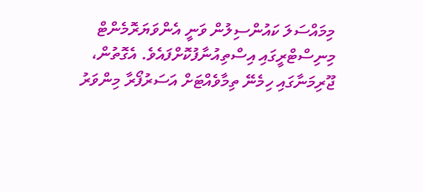މިމައްސަލަ ކައުންސިލުން ވަނީ އެންވަޔަރޮމެންޓް މިނިސްޓްރީގައި އިސްތިއުނާފުކޮށްފައެވެ. އެގޮތުން، ޖޫރިމަނާގައި ހިމެނޭ ތިމާވެއްޓަށް އަސަރުފޯރާ މިންވަރު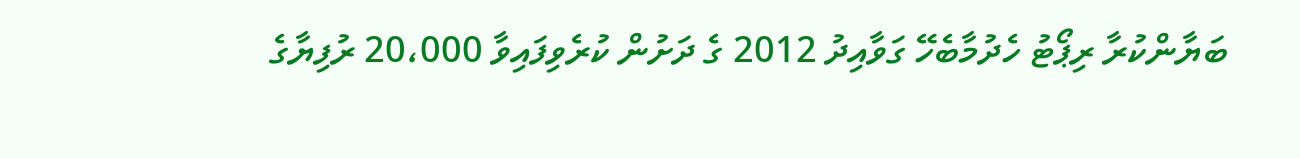ބަޔާންކުރާ ރިޕޯޓު ހެދުމާބެހޭ ގަވާއިދު 2012 ގެ ދަށުން ކުރެވިފައިވާ 20،000 ރުފިޔާގެ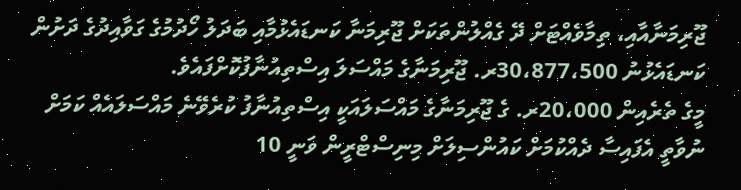ޖޫރިމަނާއާއި، ތިމާވެއްޓަށް ދޭ ގެއްލުންތަކަށް ޖޫރިމަނާ ކަނޑައެޅުމާއި ބަދަލު ހޯދުމުގެ ގަވާއިދުގެ ދަށުން ކަނޑައެޅުނު 30،877،500ރ. ޖޫރިމަނާގެ މައްސަލަ އިސްތިއުނާފުކޮށްފައެވެ.
މީގެ ތެރެއިން 20،000ރ. ގެ ޖޫރިމަނާގެ މައްސަލައަކީ އިސްތިއުނާފު ކުރެވޭނެ މައްސަލައެއް ކަމަށް ނުވާތީ އެފައިސާ ދެއްކުމަށް ކައުންސިލަށް މިނިސްޓްރީން ވަނީ 10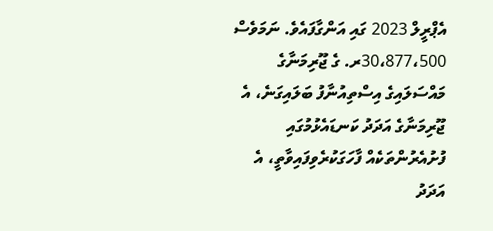އެޕްރީލް 2023 ގައި އަންގާފައެވެ. ނަމަވެސް 30،877،500ރ. ގެ ޖޫރިމަނާގެ މައްސަލައިގެ އިސްތިއުނާފު ބަލައިގަނެ، އެ ޖޫރިމަނާގެ އަދަދު ކަނޑައެޅުމުގައި ފުށުއެރުންތަކެއް ފާހަގަކުރެވިފައިވާތީ، އެ އަދަދު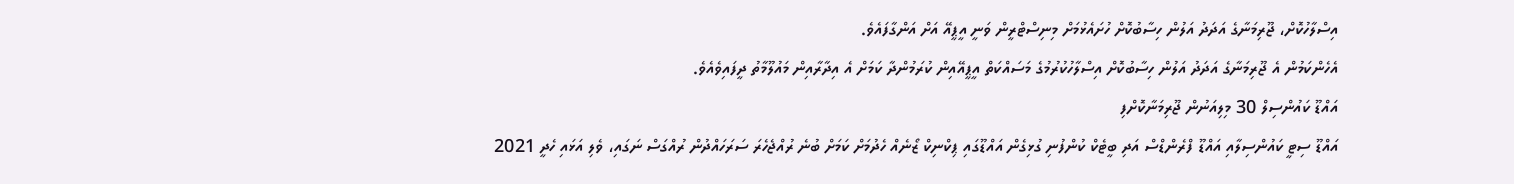އިސްލާހުކޮށް، ޖޫރިމަނާގެ އަދަދު އަލުން ހިސާބުކޮށް ހުށައެޅުމަށް މިނިސްޓްރީން ވަނީ އީޕީއޭ އަށް އަންގާފައެވެ.
އެހެންކަމުން އެ ޖޫރިމަނާގެ އަދަދު އަލުން ހިސާބުކޮށް އިސްލާހުކުރުމުގެ މަސައްކަތް އީޕީއޭއިން ކުރަމުންދާ ކަމަށް އެ އިދާރާއިން މައުލޫމާތު ދީފައިވެއެވެ.
އައްޑޫ ކައުންސިލް 30 މިލިއަނުން ޖޫރިމަނާކޮށްފި
އައްޑޫ ސިޓީ ކައުންސިލާއި އައްޑޫ ފްރެންޑްސް އަދި ބީޓެކް ކުންފުނި ގުޅިގެން އައްޑޫގައި ޕިކްނިކް ޒޯނެއް ހެދުމަށް ކަމަށް ބުނެ ރުއްޖެހެރަ ސަރަހައްދުން ރުއްގަސް ނަގައި، ވެލި އަޅައި ހެދީ 2021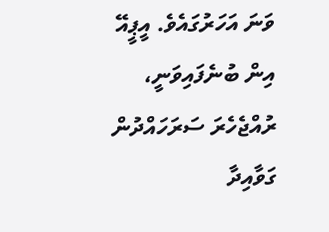ވަނަ އަހަރުގައެވެ. އީޕީއޭ އިން ބުނެފައިވަނީ، ރުއްޖެހެރަ ސަރަހައްދުން ގަވާއިދާ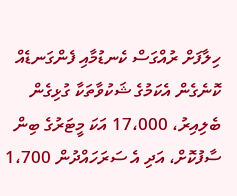ހިލާފަށް ރުއްގަސް ކެނޑުމާއި ފެންގަނޑެއް ކޮނެގެން އެކަމުގެ ޝަކުވާތަކާ ގުޅިގެން ބެލިއިރު، 17،000 އަކަ މީޓަރުގެ ބިން ސާފުކޮށް، އަދި އެ ސަރަހައްދުން 1،700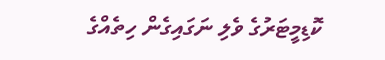ކޮޑިމީޓަރުގެ ވެލި ނަގައިގެން ހިތެއްގެ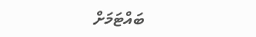ބައްޓަމަށް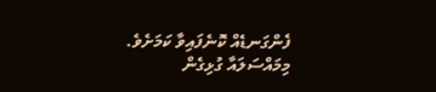ފެންގަނޑެއް ކޮނެފައިވާ ކަމަށެވެ.
މިމައްސަލައާ ގުޅިގެން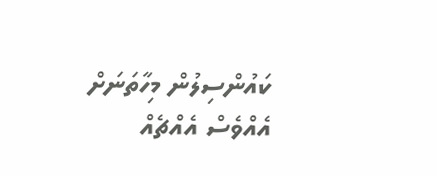ކައުންސިލުން މިހާތަނަށް އެއްވެސް އެއްޗެއް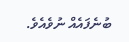ބުނެފައެއް ނުވެއެވެ.